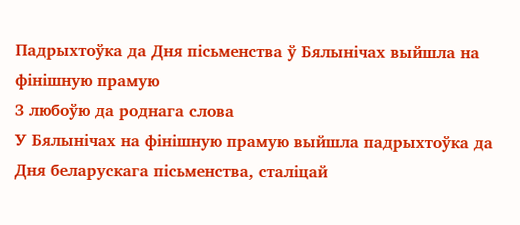Падрыхтоўка да Дня пісьменства ў Бялынічах выйшла на фінішную прамую
З любоўю да роднага слова
У Бялынічах на фінішную прамую выйшла падрыхтоўка да Дня беларускага пісьменства, сталіцай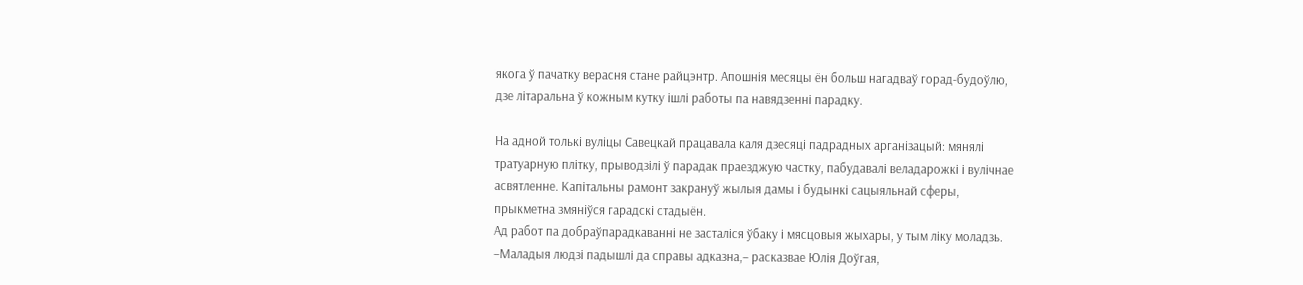якога ў пачатку верасня стане райцэнтр. Апошнія месяцы ён больш нагадваў горад-будоўлю, дзе літаральна ў кожным кутку ішлі работы па навядзенні парадку.

На адной толькі вуліцы Савецкай працавала каля дзесяці падрадных арганізацый: мянялі тратуарную плітку, прыводзілі ў парадак праезджую частку, пабудавалі веладарожкі і вулічнае асвятленне. Капітальны рамонт закрануў жылыя дамы і будынкі сацыяльнай сферы, прыкметна змяніўся гарадскі стадыён.
Ад работ па добраўпарадкаванні не засталіся ўбаку і мясцовыя жыхары, у тым ліку моладзь.
–Маладыя людзі падышлі да справы адказна,– расказвае Юлія Доўгая,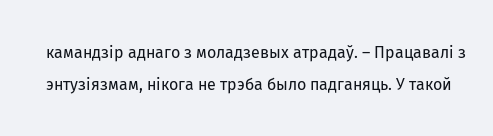камандзір аднаго з моладзевых атрадаў. – Працавалі з энтузіязмам, нікога не трэба было падганяць. У такой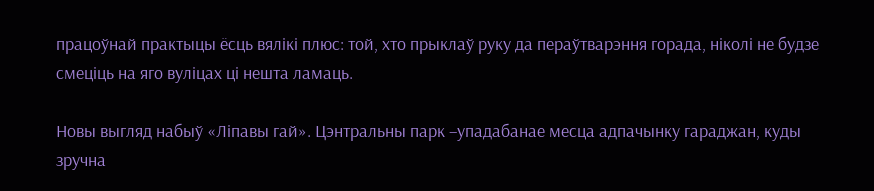працоўнай практыцы ёсць вялікі плюс: той, хто прыклаў руку да пераўтварэння горада, ніколі не будзе смеціць на яго вуліцах ці нешта ламаць.

Новы выгляд набыў «Ліпавы гай». Цэнтральны парк –упадабанае месца адпачынку гараджан, куды зручна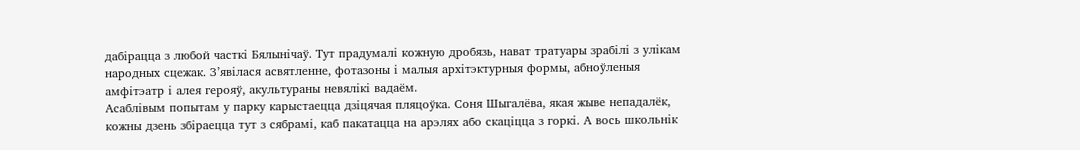дабірацца з любой часткі Бялынічаў. Тут прадумалі кожную дробязь, нават тратуары зрабілі з улікам народных сцежак. З’явілася асвятленне, фотазоны і малыя архітэктурныя формы, абноўленыя амфітэатр і алея герояў, акультураны невялікі вадаём.
Асаблівым попытам у парку карыстаецца дзіцячая пляцоўка. Соня Шыгалёва, якая жыве непадалёк, кожны дзень збіраецца тут з сябрамі, каб пакатацца на арэлях або скаціцца з горкі. А вось школьнік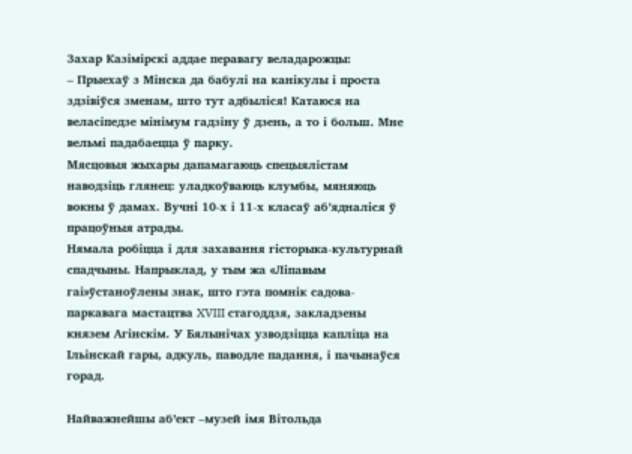Захар Казімірскі аддае перавагу веладарожцы:
– Прыехаў з Мінска да бабулі на канікулы і проста здзівіўся зменам, што тут адбыліся! Катаюся на веласіпедзе мінімум гадзіну ў дзень, а то і больш. Мне вельмі падабаецца ў парку.
Мясцовыя жыхары дапамагаюць спецыялістам наводзіць глянец: уладкоўваюць клумбы, мяняюць вокны ў дамах. Вучні 10-х і 11-х класаў аб’ядналіся ў працоўныя атрады.
Нямала робіцца і для захавання гісторыка-культурнай спадчыны. Напрыклад, у тым жа «Ліпавым гаі»ўстаноўлены знак, што гэта помнік садова-паркавага мастацтва XVIII стагоддзя, закладзены князем Агінскім. У Бялынічах узводзіцца капліца на Ільінскай гары, адкуль, паводле падання, і пачынаўся горад.

Найважнейшы аб’ект –музей імя Вітольда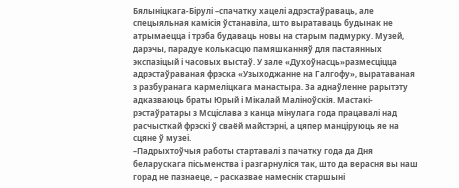Бялыніцкага-Бірулі –спачатку хацелі адрэстаўраваць, але спецыяльная камісія ўстанавіла, што выратаваць будынак не атрымаецца і трэба будаваць новы на старым падмурку. Музей, дарэчы, парадуе колькасцю памяшканняў для пастаянных экспазіцый і часовых выстаў. У зале «Духоўнасць»размесціцца адрэстаўраваная фрэска «Узыходжанне на Галгофу», выратаваная з разбуранага кармеліцкага манастыра. За аднаўленне рарытэту адказваюць браты Юрый і Мікалай Маліноўскія. Мастакі-рэстаўратары з Мсціслава з канца мінулага года працавалі над расчысткай фрэскі ў сваёй майстэрні, а цяпер манціруюць яе на сцяне ў музеі.
–Падрыхтоўчыя работы стартавалі з пачатку года да Дня беларускага пісьменства і разгарнуліся так, што да верасня вы наш горад не пазнаеце, – расказвае намеснік старшыні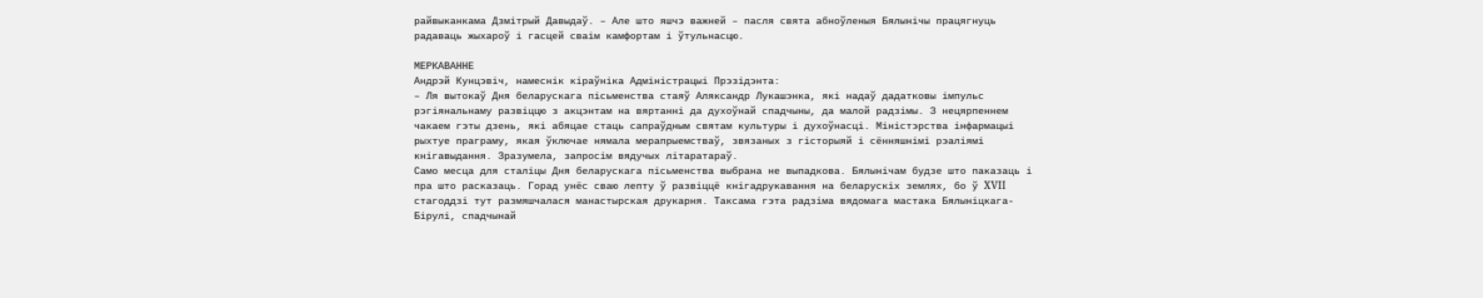райвыканкама Дзмітрый Давыдаў. – Але што яшчэ важней – пасля свята абноўленыя Бялынічы працягнуць радаваць жыхароў і гасцей сваім камфортам і ўтульнасцю.

МЕРКАВАННЕ
Андрэй Кунцэвіч, намеснік кіраўніка Адміністрацыі Прэзідэнта:
– Ля вытокаў Дня беларускага пісьменства стаяў Аляксандр Лукашэнка, які надаў дадатковы імпульс рэгіянальнаму развіццю з акцэнтам на вяртанні да духоўнай спадчыны, да малой радзімы. З нецярпеннем чакаем гэты дзень, які абяцае стаць сапраўдным святам культуры і духоўнасці. Міністэрства інфармацыі рыхтуе праграму, якая ўключае нямала мерапрыемстваў, звязаных з гісторыяй і сённяшнімі рэаліямі кнігавыдання. Зразумела, запросім вядучых літаратараў.
Само месца для сталіцы Дня беларускага пісьменства выбрана не выпадкова. Бялынічам будзе што паказаць і пра што расказаць. Горад унёс сваю лепту ў развіццё кнігадрукавання на беларускіх землях, бо ў XVII стагоддзі тут размяшчалася манастырская друкарня. Таксама гэта радзіма вядомага мастака Бялыніцкага-Бірулі, спадчынай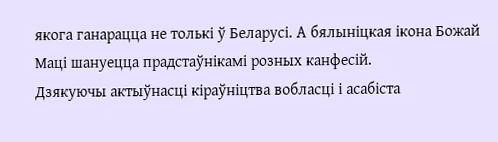якога ганарацца не толькі ў Беларусі. А бялыніцкая ікона Божай Маці шануецца прадстаўнікамі розных канфесій.
Дзякуючы актыўнасці кіраўніцтва вобласці і асабіста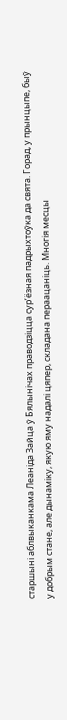старшыні аблвыканкама Леаніда Зайца ў Бялынічах праводзіцца сур’ёзная падрыхтоўка да свята. Горад, у прынцыпе, быў у добрым стане, але дынаміку, якую яму надалі цяпер, складана пераацаніць. Многія месцы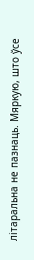літаральна не пазнаць. Мяркую, што ўсе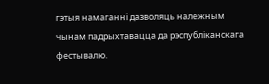гэтыя намаганні дазволяць належным чынам падрыхтавацца да рэспубліканскага фестывалю.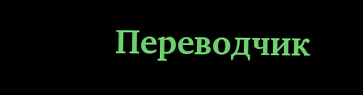Переводчик